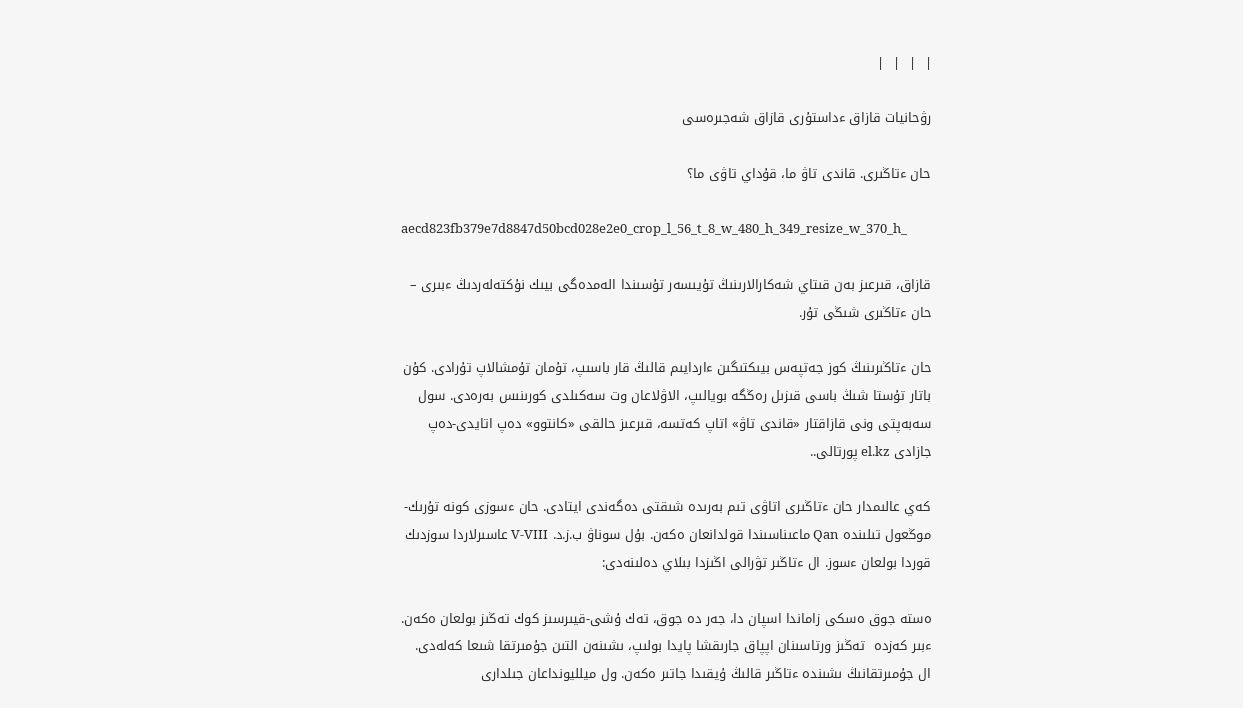|  |  |  |

رۋحانيات قازاق ءداستۇرى قازاق شەجىرەسى

حان ءتاڭىرى. قاندى تاۋ ما، قۇداي تاۋى ما؟

aecd823fb379e7d8847d50bcd028e2e0_crop_l_56_t_8_w_480_h_349_resize_w_370_h_

قازاق، قىرعىز بەن قىتاي شەكارالارىنىڭ تۇيىسەر تۇسىندا الەمدەگى بيىك نۇكتەلەردىڭ ءبىرى – حان ءتاڭىرى شىڭى تۇر.

حان ءتاڭىرىنىڭ كوز جەتپەس بيىكتىگىن ءاردايىم قالىڭ قار باسىپ، تۇمان تۇمشالاپ تۇرادى. كۇن باتار تۇستا شىڭ باسى قىزىل رەڭگە بويالىپ، الاۋلاعان وت سەكىلدى كورىنىس بەرەدى. سول سەبەپتى ونى قازاقتار «قاندى تاۋ» اتاپ كەتسە، قىرعىز حالقى «كانتوو» دەپ اتايدى-دەپ جازادى el.kz پورتالى..

كەي عالىمدار حان ءتاڭىرى اتاۋى تىم بەرىدە شىقتى دەگەندى ايتادى. حان ءسوزى كونە تۇرىك-موڭعول تىلىندە Qan ماعىناسىندا قولدانعان ەكەن. بۇل سوناۋ ب.ز.د. V-VIII عاسىرلاردا سوزدىك قوردا بولعان ءسوز. ال ءتاڭىر تۋرالى اڭىزدا بىلاي دەلىنەدى:

ەستە جوق ەسكى زاماندا اسپان دا، جەر دە جوق، تەك ۇشى-قيىرسىز كوك تەڭىز بولعان ەكەن. ءبىر كەزدە  تەڭىز ورتاسىنان اپپاق جارىقشا پايدا بولىپ، ىشىنەن التىن جۇمىرتقا شىعا كەلەدى. ال جۇمىرتقانىڭ ىشىندە ءتاڭىر قالىڭ ۇيقىدا جاتىر ەكەن. ول ميلليونداعان جىلدارى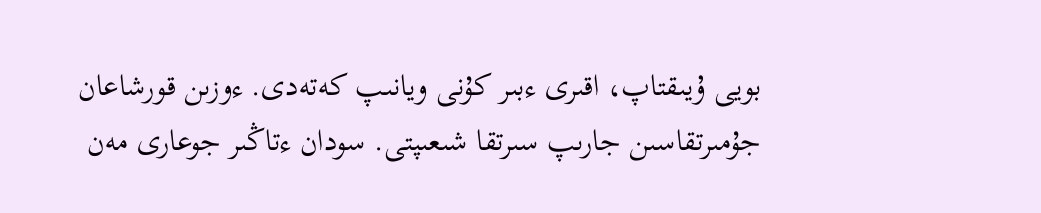بويى ۇيىقتاپ، اقىرى ءبىر كۇنى ويانىپ كەتەدى. ءوزىن قورشاعان جۇمىرتقاسىن جارىپ سىرتقا شىعىپتى. سودان ءتاڭىر جوعارى مەن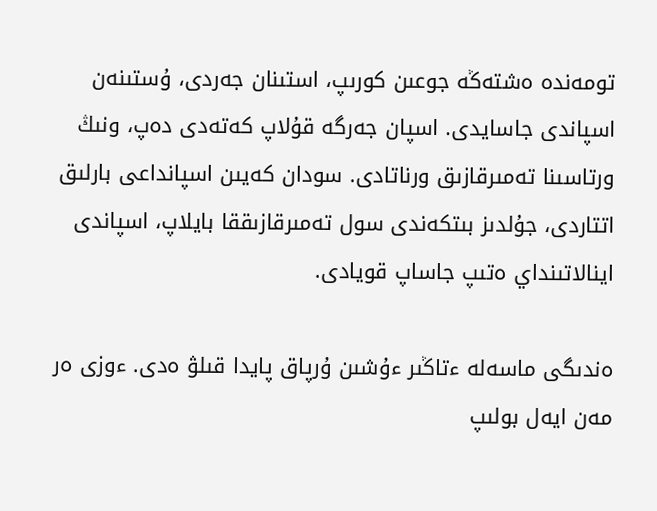تومەندە ەشتەڭە جوعىن كورىپ، استىنان جەردى، ۇستىنەن اسپاندى جاسايدى. اسپان جەرگە قۇلاپ كەتەدى دەپ، ونىڭ ورتاسىنا تەمىرقازىق ورناتادى. سودان كەيىن اسپانداعى بارلىق اتتاردى، جۇلدىز بىتكەندى سول تەمىرقازىققا بايلاپ، اسپاندى اينالاتىنداي ەتىپ جاساپ قويادى.

ەندىگى ماسەلە ءتاڭىر ءۇشىن ۇرپاق پايدا قىلۋ ەدى. ءوزى ەر مەن ايەل بولىپ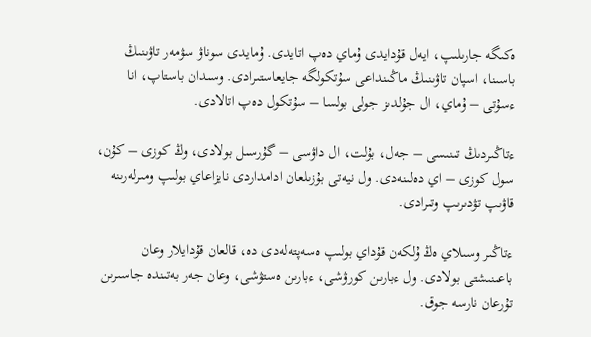ەكىگە جارىلىپ، ايەل قۇدايدى ۇماي دەپ اتايدى. ۇمايدى سوناۋ سۋمەر تاۋىنىڭ باسىنا، اسپان تاۋىنىڭ ماڭىنداعى سۇتكولگە جايعاستىرادى. وسىدان باستاپ، انا ءسۇتى – ۇماي، ال جۇلدىز جولى بولسا – سۇتكول دەپ اتالادى.

ءتاڭىردىڭ تىنىسى – جەل، بۇلت، ال داۋسى – گۇرسىل بولادى، وڭ كوزى – كۇن، سول كوزى – اي دەلىنەدى. ول نيەتى بۇزىلعان ادامداردى نايزاعاي بولىپ ومىرلەرىنە قاۋىپ تۋدىرىپ وتىرادى.

ءتاڭىر وسىلاي ەڭ ۇلكەن قۇداي بولىپ ەسەپتەلەدى دە، قالعان قۇدايلار وعان باعىنىشتى بولادى. ول ءبارىن كورۋشى، ءبارىن ەستۋشى، وعان جەر بەتىندە جاسىرىن تۇرعان نارسە جوق.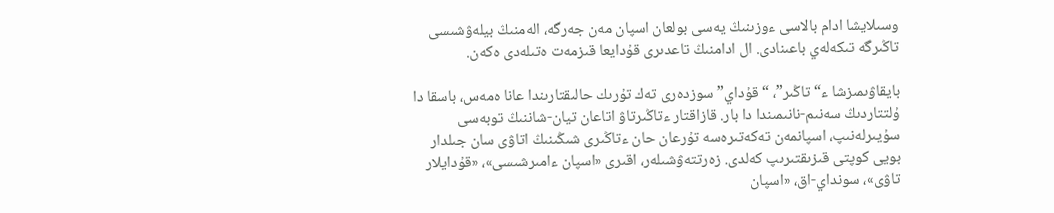وسىلايشا ادام بالاسى ءوزىنىڭ يەسى بولعان اسپان مەن جەرگە، الەمنىڭ بيلەۋشىسى تاڭىرگە تىكەلەي باعىنادى. ال ادامنىڭ تاعدىرى قۇدايعا قىزمەت ەتىلەدى ەكەن.

بايقاۋىمىزشا ء“تاڭىر”، “قۇداي” سوزدەرى تەك تۇرىك حالىقتارىندا عانا ەمەس، باسقا دا ۇلتتاردىڭ سەنىم-نانىمىندا دا بار. قازاقتار ءتاڭىرتاۋ اتاعان تيان-شاننىڭ توبەسى سۇيىرلەنىپ، اسپانمەن تەكەتىرەسە تۇرعان حان ءتاڭىرى شىڭىنىڭ اتاۋى سان جىلدار بويى كوپتى قىزىقتىرىپ كەلدى. زەرتتەۋشىلەر، اقىرى «اسپان ءامىرشىسى»، «قۇدايلار تاۋى»، سونداي-اق، «اسپان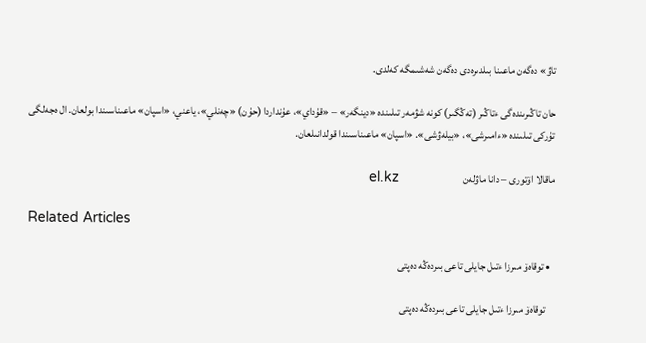تاۋ» دەگەن ماعىنا بىلدىرەدى دەگەن شەشىمگە كەلدى.

حان تاڭىرىندەگى ءتاڭىر (تەڭگىر) كونە شۋمەر تىلىندە «دينگەر» – «قۇداي»، عۇنداردا (حۇن) «چەنلي»، ياعني، «اسپان» ماعىناسىندا بولعان. ال ەجەلگى تۇركى تىلىندە «ءامىرشى»، «بيلەۋشى». «اسپان» ماعىناسىندا قولدانىلعان.

ماقالا اۆتورى – دانا ماۋلەن                              el.kz

Related Articles

  • توقاەۆ مىرزا ءتىل جايلى تاعى بىردەڭە دەپتى

    توقاەۆ مىرزا ءتىل جايلى تاعى بىردەڭە دەپتى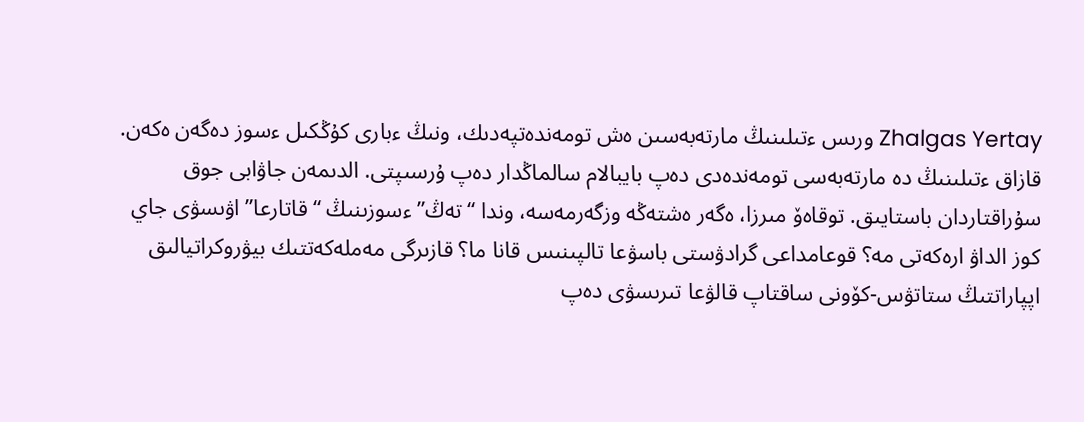Zhalgas Yertay ورىس ءتىلىنىڭ مارتەبەسىن ەش تومەندەتپەدىك، ونىڭ ءبارى كۇڭكىل ءسوز دەگەن ەكەن. قازاق ءتىلىنىڭ دە مارتەبەسى تومەندەدى دەپ بايبالام سالماڭدار دەپ ۇرسىپتى. الدىمەن جاۋابى جوق سۇراقتاردان باستايىق. توقاەۆ مىرزا، ەگەر ەشتەڭە وزگەرمەسە، وندا “تەڭ” ءسوزىنىڭ “قاتارعا” اۋىسۋى جاي كوز الداۋ ارەكەتى مە؟ قوعامداعى گرادۋستى باسۋعا تالپىنىس قانا ما؟ قازىرگى مەملەكەتتىك بيۋروكراتيالىق اپپاراتتىڭ ستاتۋس-كۆونى ساقتاپ قالۋعا تىرىسۋى دەپ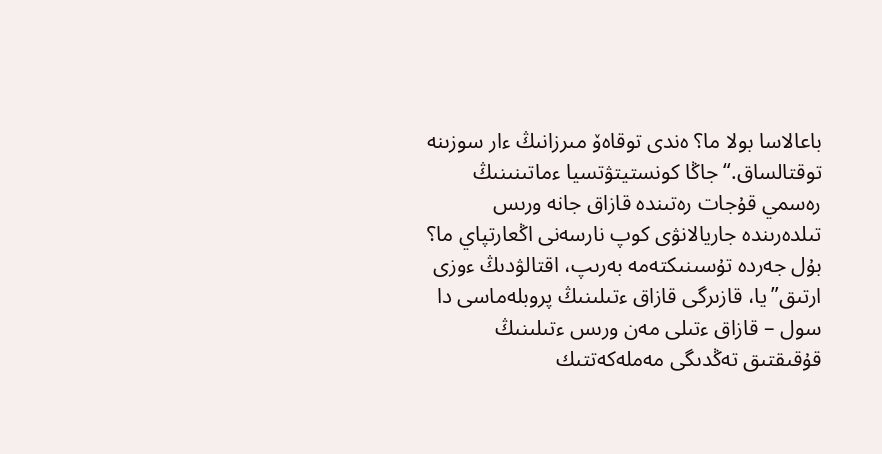باعالاسا بولا ما؟ ەندى توقاەۆ مىرزانىڭ ءار سوزىنە توقتالساق.“جاڭا كونستيتۋتسيا ءماتىنىنىڭ رەسمي قۇجات رەتىندە قازاق جانە ورىس تىلدەرىندە جاريالانۋى كوپ نارسەنى اڭعارتپاي ما؟ بۇل جەردە تۇسىنىكتەمە بەرىپ، اقتالۋدىڭ ءوزى ارتىق”يا، قازىرگى قازاق ءتىلىنىڭ پروبلەماسى دا سول – قازاق ءتىلى مەن ورىس ءتىلىنىڭ قۇقىقتىق تەڭدىگى مەملەكەتتىك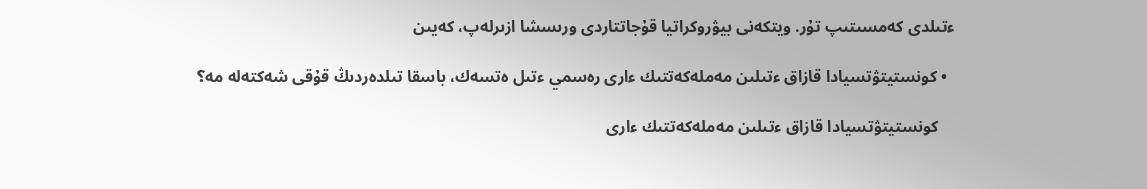ءتىلدى كەمسىتىپ تۇر. ويتكەنى بيۋروكراتيا قۇجاتتاردى ورىسشا ازىرلەپ، كەيىن

  • كونستيتۋتسيادا قازاق ءتىلىن مەملەكەتتىك ءارى رەسمي ءتىل ەتسەك، باسقا تىلدەردىڭ قۇقى شەكتەلە مە؟

    كونستيتۋتسيادا قازاق ءتىلىن مەملەكەتتىك ءارى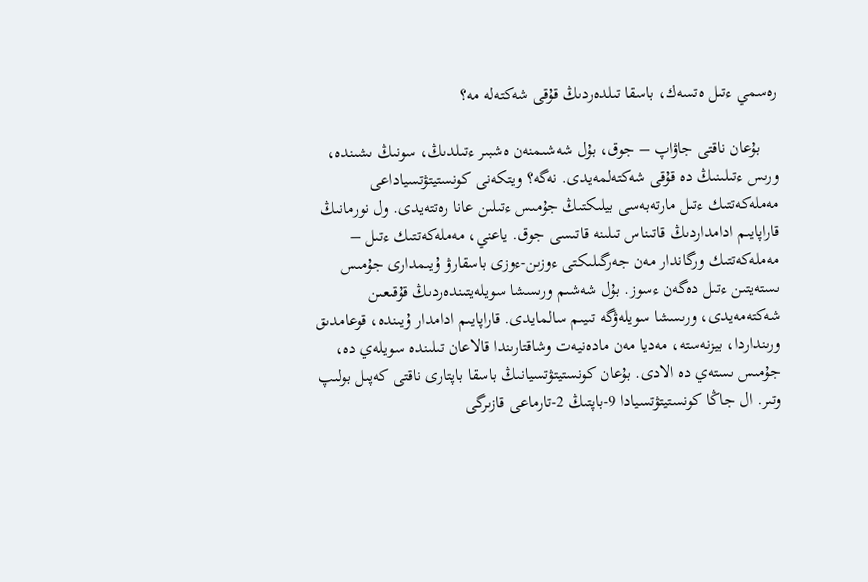رەسمي ءتىل ەتسەك، باسقا تىلدەردىڭ قۇقى شەكتەلە مە؟

    بۇعان ناقتى جاۋاپ – جوق، بۇل شەشىمنەن ەشبىر ءتىلدىڭ، سونىڭ ىشىندە، ورىس ءتىلىنىڭ دە قۇقى شەكتەلمەيدى. نەگە؟ ويتكەنى كونستيتۋتسياداعى مەملەكەتتىك ءتىل مارتەبەسى بيلىكتىڭ جۇمىس ءتىلىن عانا رەتتەيدى. ول نورمانىڭ قاراپايىم ادامداردىڭ قاتىناس تىلىنە قاتىسى جوق. ياعني، مەملەكەتتىك ءتىل – مەملەكەتتىك ورگاندار مەن جەرگىلىكتى ءوزىن-ءوزى باسقارۋ ۇيىمدارى جۇمىس ىستەيتىن ءتىل دەگەن ءسوز. بۇل شەشىم ورىسشا سويلەيتىندەردىڭ قۇقىعىن شەكتەمەيدى، ورىسشا سويلەۋگە تىيىم سالمايدى. قاراپايىم ادامدار ۇيىندە، قوعامدىق ورىنداردا، بيزنەستە، مەديا مەن مادەنيەت وشاقتارىندا قالاعان تىلىندە سويلەي دە، جۇمىس ىستەي دە الادى. بۇعان كونستيتۋتسيانىڭ باسقا باپتارى ناقتى كەپىل بولىپ وتىر. ال جاڭا كونستيتۋتسيادا 9-باپتىڭ 2-تارماعى قازىرگى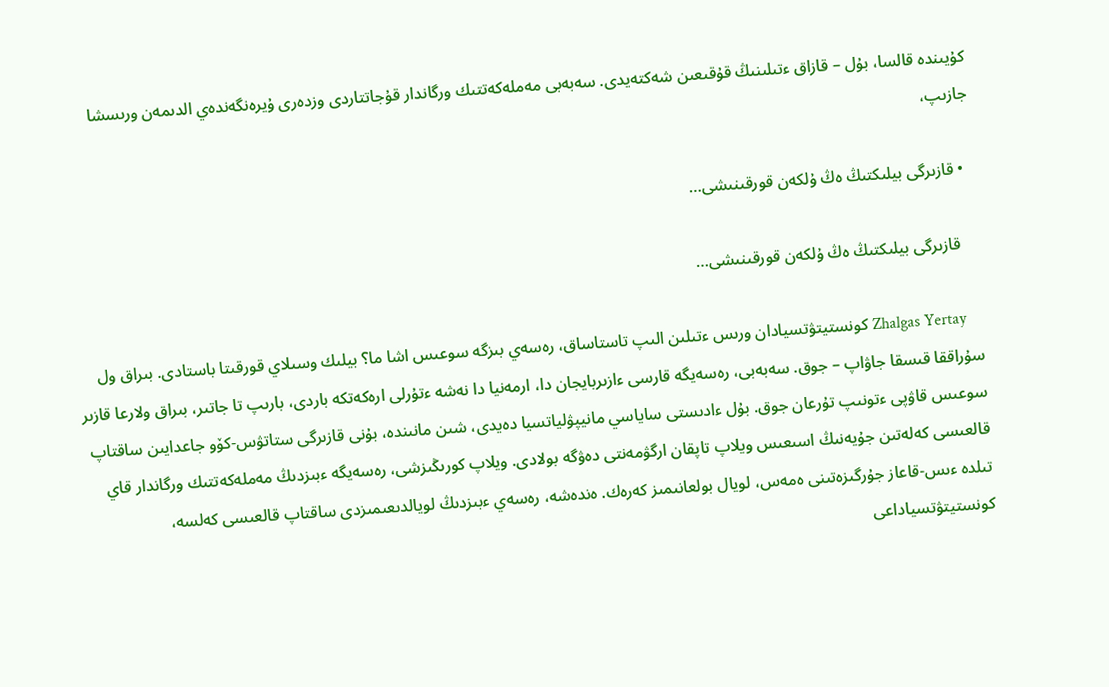كۇيىندە قالسا، بۇل – قازاق ءتىلىنىڭ قۇقىعىن شەكتەيدى. سەبەبى مەملەكەتتىك ورگاندار قۇجاتتاردى وزدەرى ۇيرەنگەندەي الدىمەن ورىسشا جازىپ،

  • قازىرگى بيلىكتىڭ ەڭ ۇلكەن قورقىنىشى…

    قازىرگى بيلىكتىڭ ەڭ ۇلكەن قورقىنىشى…

    Zhalgas Yertay كونستيتۋتسيادان ورىس ءتىلىن الىپ تاستاساق، رەسەي بىزگە سوعىس اشا ما؟ بيلىك وسىلاي قورقىتا باستادى. بىراق ول سۇراققا قىسقا جاۋاپ – جوق. سەبەبى، رەسەيگە قارسى ءازىربايجان دا، ارمەنيا دا نەشە ءتۇرلى ارەكەتكە باردى، بارىپ تا جاتىر، بىراق ولارعا قازىر سوعىس قاۋپى ءتونىپ تۇرعان جوق. بۇل ءادىستى ساياسي مانيپۋلياتسيا دەيدى، شىن مانىندە، بۇنى قازىرگى ستاتۋس-كۆو جاعدايىن ساقتاپ قالعىسى كەلەتىن جۇيەنىڭ اسىعىس ويلاپ تاپقان ارگۋمەنتى دەۋگە بولادى. ويلاپ كورىڭىزشى، رەسەيگە ءبىزدىڭ مەملەكەتتىك ورگاندار قاي تىلدە ءىس-قاعاز جۇرگىزەتىنى ەمەس، لويال بولعانىمىز كەرەك. ەندەشە، رەسەي ءبىزدىڭ لويالدىعىمىزدى ساقتاپ قالعىسى كەلسە، كونستيتۋتسياداعى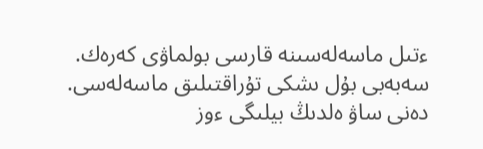ءتىل ماسەلەسىنە قارسى بولماۋى كەرەك. سەبەبى بۇل ىشكى تۇراقتىلىق ماسەلەسى. دەنى ساۋ ەلدىڭ بيلىگى ءوز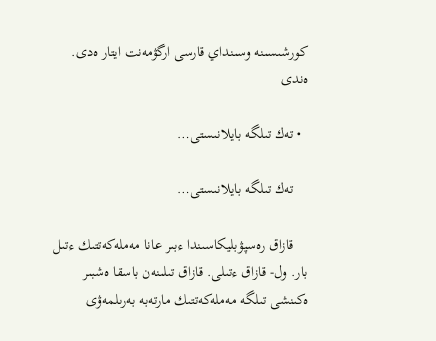كورشىسىنە وسىنداي قارسى ارگۋمەنت ايتار ەدى. ەندى

  • تەك تىلگە بايلانىستى…

    تەك تىلگە بايلانىستى…

    قازاق رەسپۋبليكاسىندا ءبىر عانا مەملەكەتتىك ءتىل بار. ول- قازاق ءتىلى. قازاق تىلىنەن باسقا ەشبىر ەكىنشى تىلگە مەملەكەتتىك مارتەبە بەرىلمەۋى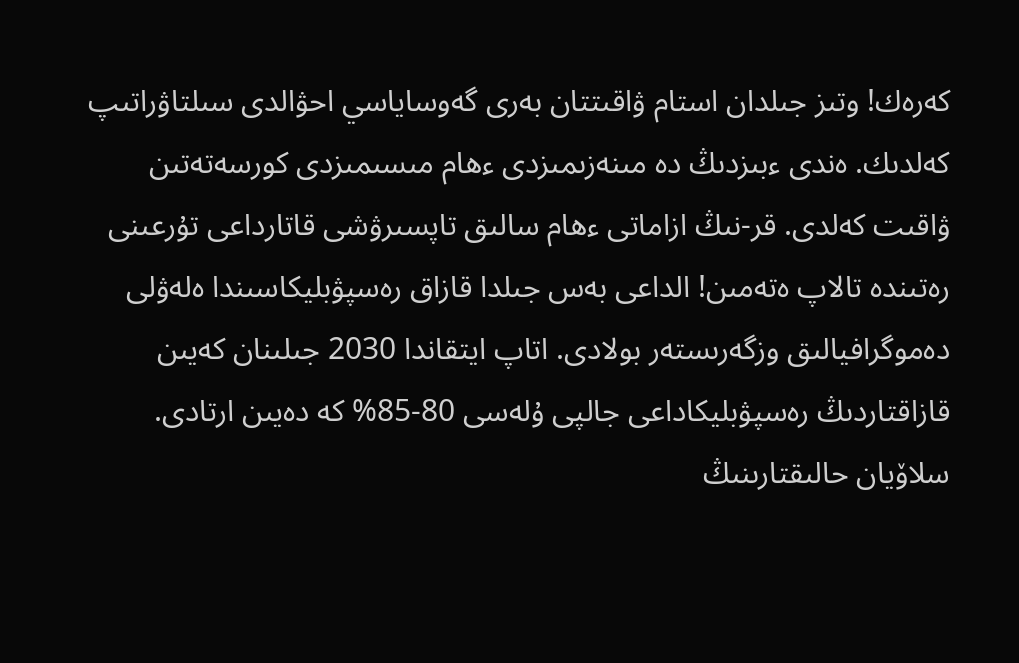كەرەك! وتىز جىلدان استام ۋاقىتتان بەرى گەوساياسي احۋالدى سىلتاۋراتىپ كەلدىك. ەندى ءبىزدىڭ دە مىنەزىمىزدى ءھام مىسىمىزدى كورسەتەتىن ۋاقىت كەلدى. قر-نىڭ ازاماتى ءھام سالىق تاپسىرۋشى قاتارداعى تۇرعىنى رەتىندە تالاپ ەتەمىن! الداعى بەس جىلدا قازاق رەسپۋبليكاسىندا ەلەۋلى دەموگرافيالىق وزگەرىستەر بولادى. اتاپ ايتقاندا 2030 جىلىنان كەيىن قازاقتاردىڭ رەسپۋبليكاداعى جالپى ۇلەسى 80-85% كە دەيىن ارتادى. سلاۆيان حالىقتارىنىڭ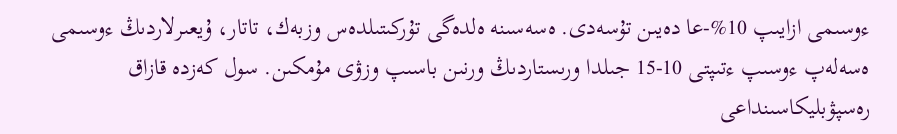ءوسىمى ازايىپ 10%-عا دەيىن تۇسەدى. ەسەسىنە ەلدەگى تۇركىتىلدەس وزبەك، تاتار، ۇيعىرلاردىڭ ءوسىمى ەسەلەپ ءوسىپ ءتىپتى 10-15 جىلدا ورىستاردىڭ ورنىن باسىپ وزۋى مۇمكىن. سول كەزدە قازاق رەسپۋبليكاسىنداعى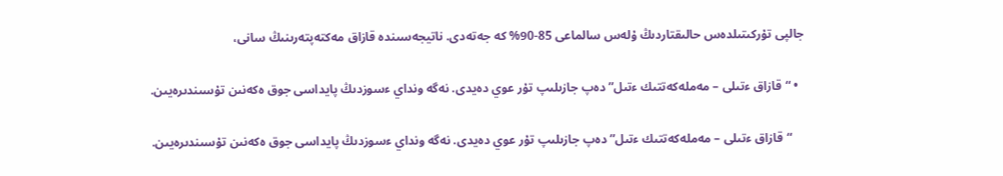جالپى تۇركىتىلدەس حالىقتاردىڭ ۇلەس سالماعى 85-90% كە جەتەدى. ناتيجەسىندە قازاق مەكتەپتەرىنىڭ سانى،

  • “قازاق ءتىلى – مەملەكەتتىك ءتىل” دەپ جازىلىپ تۇر عوي دەيدى. نەگە ونداي ءسوزدىڭ پايداسى جوق ەكەنىن تۇسىندىرەيىن.

    “قازاق ءتىلى – مەملەكەتتىك ءتىل” دەپ جازىلىپ تۇر عوي دەيدى. نەگە ونداي ءسوزدىڭ پايداسى جوق ەكەنىن تۇسىندىرەيىن.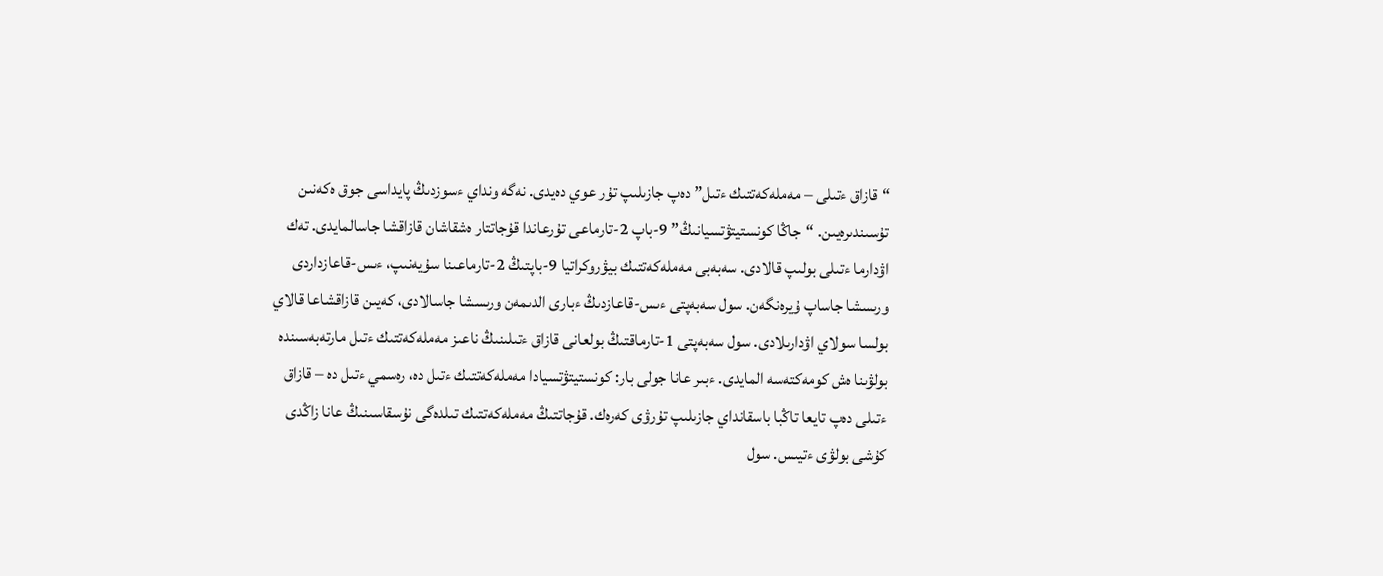“قازاق ءتىلى – مەملەكەتتىك ءتىل” دەپ جازىلىپ تۇر عوي دەيدى. نەگە ونداي ءسوزدىڭ پايداسى جوق ەكەنىن تۇسىندىرەيىن. “جاڭا كونستيتۋتسيانىڭ” 9-باپ 2-تارماعى تۇرعاندا قۇجاتتار ەشقاشان قازاقشا جاسالمايدى. تەك اۋدارما ءتىلى بولىپ قالادى. سەبەبى مەملەكەتتىك بيۋروكراتيا 9-باپتىڭ 2-تارماعىنا سۇيەنىپ، ءىس-قاعازداردى ورىسشا جاساپ ۇيرەنگەن. سول سەبەپتى ءىس-قاعازدىڭ ءبارى الدىمەن ورىسشا جاسالادى، كەيىن قازاقشاعا قالاي بولسا سولاي اۋدارىلادى. سول سەبەپتى 1-تارماقتىڭ بولعانى قازاق ءتىلىنىڭ ناعىز مەملەكەتتىك ءتىل مارتەبەسىندە بولۋىنا ەش كومەكتەسە المايدى. ءبىر عانا جولى بار: كونستيتۋتسيادا مەملەكەتتىك ءتىل دە، رەسمي ءتىل دە – قازاق ءتىلى دەپ تايعا تاڭبا باسقانداي جازىلىپ تۇرۋى كەرەك. قۇجاتتىڭ مەملەكەتتىك تىلدەگى نۇسقاسىنىڭ عانا زاڭدى كۇشى بولۋى ءتيىس. سول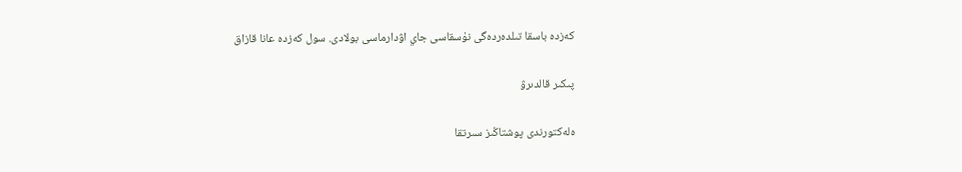كەزدە باسقا تىلدەردەگى نۇسقاسى جاي اۋدارماسى بولادى. سول كەزدە عانا قازاق

پىكىر قالدىرۋ

ەلەكتورندى پوشتاڭىز سىرتقا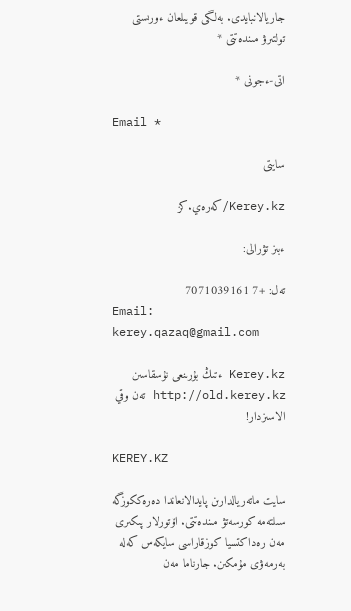جاريالانبايدى. بەلگى قويىلعان ءورىستى تولتىرۋ مىندەتتى *

اتى-ءجونى *

Email *

سايتى

Kerey.kz/كەرەي.كز

ءبىز تۋرالى:

تەل: +7 7071039161
Email: kerey.qazaq@gmail.com

Kerey.kz ءتىڭ بۇرىنعى نۇسقاسىن http://old.kerey.kz تەن وقي الاسىزدار!

KEREY.KZ

سايت ماتەريالدارىن پايدالانعاندا دەرەككوزگە سىلتەمە كورسەتۋ مىندەتتى. اۆتورلار پىكىرى مەن رەداكتسيا كوزقاراسى سايكەس كەلە بەرمەۋى مۇمكىن. جارناما مەن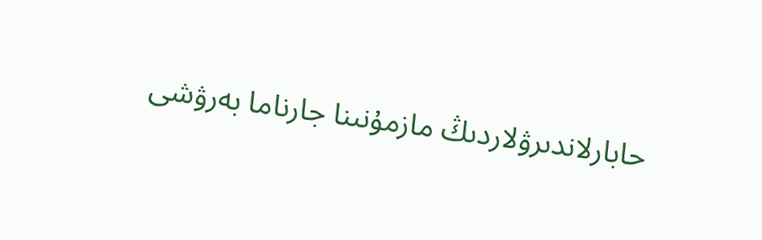حابارلاندىرۋلاردىڭ مازمۇنىنا جارناما بەرۋشى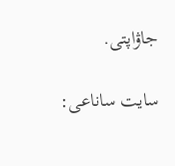جاۋاپتى.

سايت ساناعى: